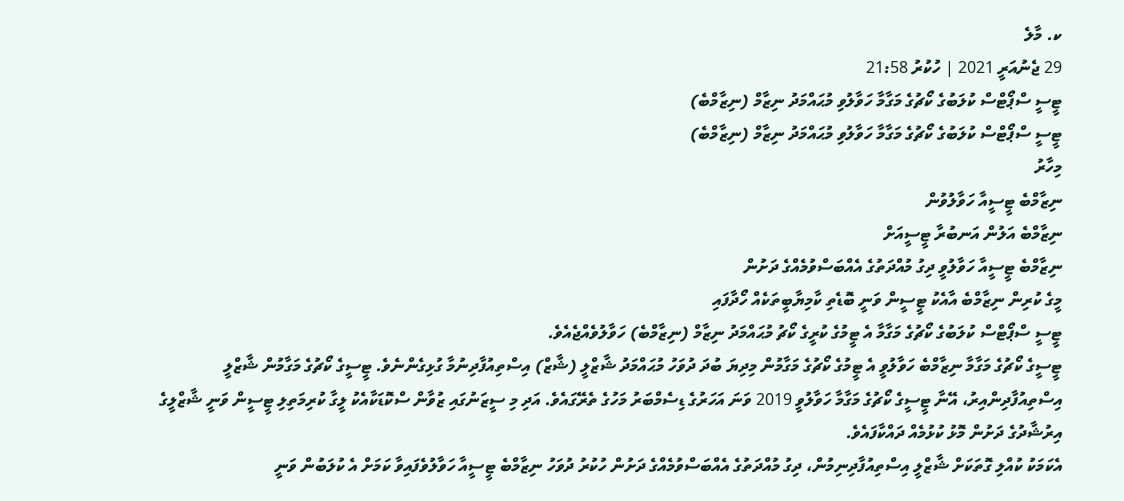ކ. މާލެ
29 ޖެނުއަރީ 2021 | ހުކުރު 21:58
ޓީސީ ސްޕޯޓްސް ކުލަބުގެ ކޯޗުގެ މަގާމާ ހަވާލުވި މުޙައްމަދު ނިޒާމް (ނިޒާމްބެ)
ޓީސީ ސްޕޯޓްސް ކުލަބުގެ ކޯޗުގެ މަގާމާ ހަވާލުވި މުޙައްމަދު ނިޒާމް (ނިޒާމްބެ)
މިހާރު
ނިޒާމްބެ ޓީސީއާ ހަވާލުވުން
ނިޒާމްބެ އަލުން އަނބުރާ ޓީސީއަށް
ނިޒާމްބެ ޓީސީއާ ހަވާލުވީ ދިގު މުއްދަތުގެ އެއްބަސްވުމެއްގެ ދަށުން
މީގެ ކުރިން ނިޒާމްބެ އާއެކު ޓީސީން ވަނީ ބޮޑެތި ކާމިޔާބީތަކެއް ހޯދާފައި
ޓީސީ ސްޕޯޓްސް ކުލަބުގެ ކޯޗުގެ މަގާމާ އެ ޓީމުގެ ކުރީގެ ކޯޗު މުޙައްމަދު ނިޒާމް (ނިޒާމްބެ) ހަވާލުވެއްޖެއެވެ.
ޓީސީގެ ކޯޗުގެ މަގާމާ ނިޒާމްބެ ހަވާލުވީ އެ ޓީމުގެ ކޯޗުގެ މަގާމުން މިދިޔަ ބުދަ ދުވަހު މުޙައްމަދު ޝާޒްލީ (ޝާޒް) އިސްތިއުފާދިނުމާ ގުޅިގެންނެވެ. ޓީސީގެ ކޯޗުގެ މަގާމުން ޝާޒްލީ އިސްތިއުފާދިންއިރު، އޭނާ ޓީސީގެ ކޯޗުގެ މަގާމާ ހަވާލުވީ 2019 ވަނަ އަހަރުގެ ޑިސެމްބަރު މަހުގެ ތެރޭގައެވެ. އަދި މި ސީޒަނުގައި ޒުވާން ސްކޮޑަކާއެކު ލީގާ ކުރިމަތިލި ޓީސީން ވަނީ ޝާޒްލީގެ އިރުޝާދުގެ ދަށުން މޮޅު ކުޅުމެއް ދައްކާފައެވެ.
އެކަމަކު ކުއްލި ގޮތަކަށް ޝާޒްލީ އިސްތިއުފާދިނިމުން، ދިގު މުއްދަތުގެ އެއްބަސްވުމެއްގެ ދަށުން ހުކުރު ދުވަހު ނިޒާމްބެ ޓީސީއާ ހަވާލުވެފައިވާ ކަމަށް އެ ކުލަބުން ވަނީ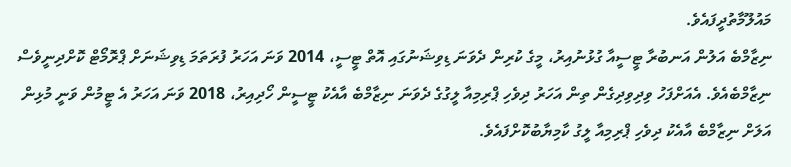މައުލޫމާތުދީފައެވެ.
ނިޒާމްބެ އަލުން އަނބުރާ ޓީސީއާ ގުޅުނުއިރު، މީގެ ކުރިން ދެވަނަ ޑިވިޝަނުގައި އޮތް ޓީސީ، 2014 ވަނަ އަހަރު ފުރަތަމަ ޑިވިޝަނަށް ޕްރޮމޯޓް ކޮށްދިނީވެސް ނިޒާމްބެއެވެ. އެއަށްފަހު ވިދިވިދިގެން ތިން އަހަރު ދިވެހި ޕްރިމިއާ ލީގުގެ ދެވަނަ ނިޒާމްބެ އާއެކު ޓީސީން ހޯދިއިރު، 2018 ވަނަ އަހަރު އެ ޓީމުން ވަނީ މުޅިން އަލަށް ނިޒާމްބެ އާއެކު ދިވެހި ޕްރިމިއާ ލީގު ކާމިޔާބުކޮށްފައެވެ.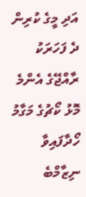އަދި މީގެ ކުރިން ދެ ފަހަރަކު ރާއްޖޭގެ އެންމެ މޮޅު ކޯޗުގެ މަގާމު ހޯދާފައިވާ ނިޒާމްބެ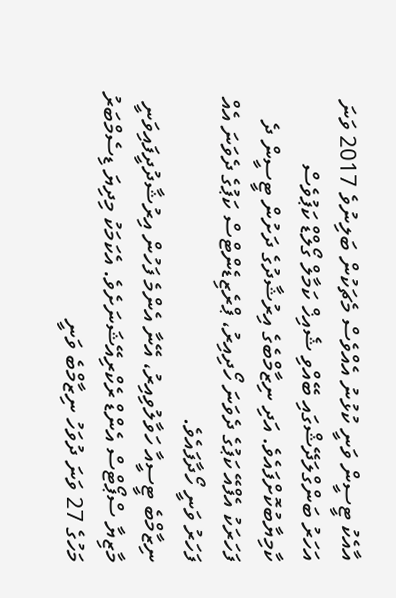އާއެކު ޓީސީން ވަނީ ކުޅުނު އެއްވެސް މެޗަކުން ބަލިނުވެ 2017 ވަނަ އަހަރު ބަންގްލަދޭޝްގައި ބޭއްވި ޝެއިޚް ކަމާލް ގޯލްޑް ކަޕުވެސް ކާމިޔާބުކޮށްފައެވެ. އަދި ނިޒާމްބެގެ އިރުޝާދުގެ ދަށުން ޓީސީން ދެ ފަހަރަކު އެފްއޭ ކަޕުގެ ދެވަނަ ހޯދިއިރު، ޕްރެޒިޑެންޓްސް ކަޕުގެ ދެވަނަ އެއް ފަހަރު ވަނީ ހޯދާފައެވެ.
ނިޒާމްބެ ޓީސީއާ ހަވާލުވިއިރު، އޭނާ އެންމެ ފަހުން އިރުޝާދުދީފައިވަނީ މާޒިޔާ ސްޕޯޓްސް އެންޑް ރެކްރިއޭޝަނަށެވެ. އެކަމަކު މިދިޔަ ޑިސެމްބަރު މަހުގެ 27 ވަނަ ދުވަހު ނިޒާމްބެ ވަނީ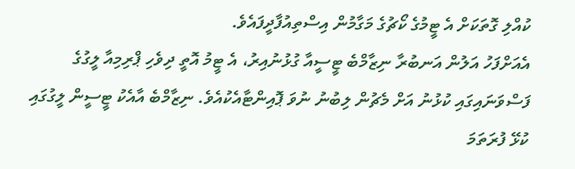ކުއްލި ގޮތަކަށް އެ ޓީމުގެ ކޯޗުގެ މަގާމުން އިސްތިއުފާދީފައެވެ.
އެއަށްފަހު އަލުން އަނބުރާ ނިޒާމްބެ ޓީސީއާ ގުޅުނުއިރު، އެ ޓީމު އޮތީ ދިވެހި ޕްރިމިއާ ލީގުގެ ފަސްވަނައިގައި ކުޅުނު އަށް މެޗުން ލިބުނު ނުވަ ޕޮއިންޓާއެކުއެވެ. ނިޒާމްބެ އާއެކު ޓީސީން ލީގުގައި ކުޅޭ ފުރަތަމަ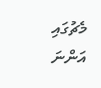މެޗުގައި އަންނަ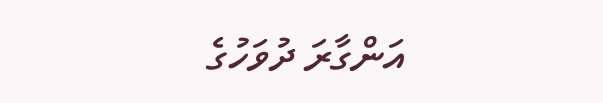އަންގާރަ ދުވަހުގެ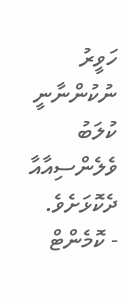ހަވީރު ނުކުންނާނީ ކުލަބު ވެލެންސިއާއާ ދެކޮޅަށެވެ.
- ކޮމެންޓް